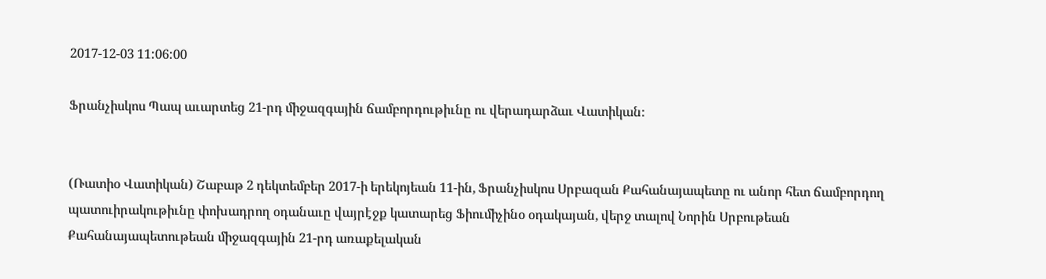2017-12-03 11:06:00

Ֆրանչիսկոս Պապ աւարտեց 21-րդ միջազգային ճամբորդութիւնը ու վերադարձաւ Վատիկան։


(Ռատիօ Վատիկան) Շաբաթ 2 դեկտեմբեր 2017-ի երեկոյեան 11-ին, Ֆրանչիսկոս Սրբազան Քահանայապետը ու անոր հետ ճամբորդող պատուիրակութիւնը փոխադրող օդանաւը վայրէջք կատարեց Ֆիումիչինօ օդակայան, վերջ տալով Նորին Սրբութեան Քահանայապետութեան միջազգային 21-րդ առաքելական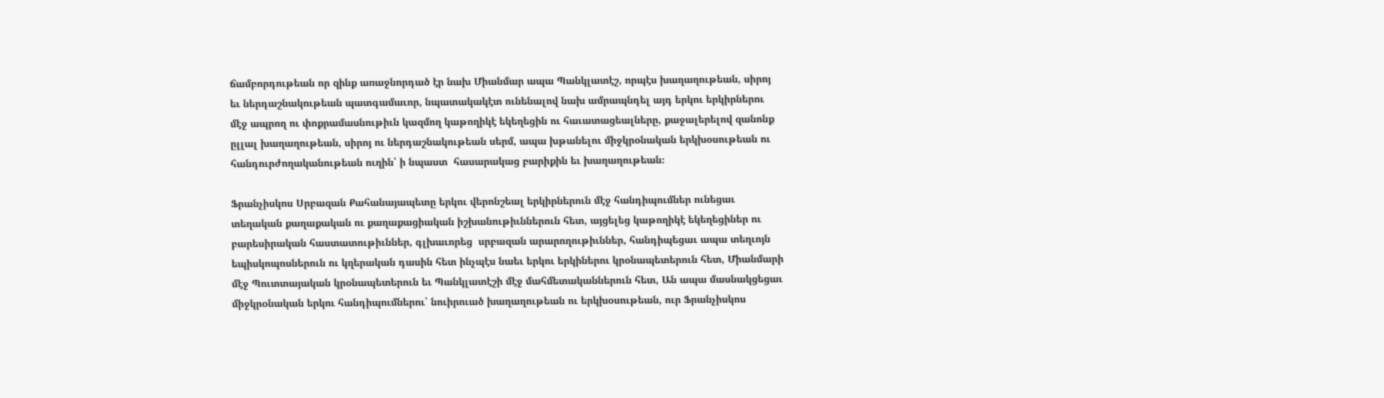ճամբորդութեան որ զինք առաջնորդած էր նախ Միանմար ապա Պանկլատէշ, որպէս խաղաղութեան, սիրոյ եւ ներդաշնակութեան պատգամաւոր, նպատակակէտ ունենալով նախ ամրապնդել այդ երկու երկիրներու մէջ ապրող ու փոքրամասնութիւն կազմող կաթողիկէ եկեղեցին ու հաւատացեալները, քաջալերելով զանոնք ըլլալ խաղաղութեան, սիրոյ ու ներդաշնակութեան սերմ, ապա խթանելու միջկրօնական երկխօսութեան ու հանդուրժողականութեան ուղին՝ ի նպաստ  հասարակաց բարիքին եւ խաղաղութեան։

Ֆրանչիսկոս Սրբազան Քահանայապետը երկու վերոնշեալ երկիրներուն մէջ հանդիպումներ ունեցաւ տեղական քաղաքական ու քաղաքացիական իշխանութիւններուն հետ, այցելեց կաթողիկէ եկեղեցիներ ու բարեսիրական հաստատութիւններ, գլխաւորեց  սրբազան արարողութիւններ, հանդիպեցաւ ապա տեղւոյն եպիսկոպոսներուն ու կղերական դասին հետ ինչպէս նաեւ երկու երկիներու կրօնապետերուն հետ, Միանմարի մէջ Պուտտայական կրօնապետերուն եւ Պանկլատէշի մէջ մահմետականներուն հետ, Ան ապա մասնակցեցաւ միջկրօնական երկու հանդիպումներու՝ նուիրուած խաղաղութեան ու երկխօսութեան, ուր Ֆրանչիսկոս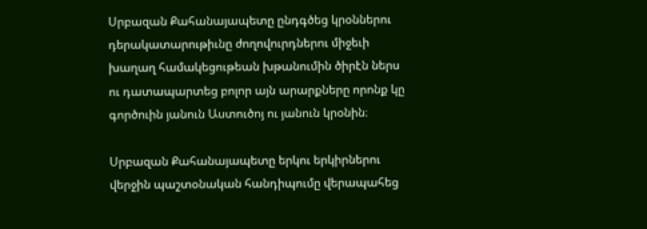Սրբազան Քահանայապետը ընդգծեց կրօններու դերակատարութիւնը ժողովուրդներու միջեւի խաղաղ համակեցութեան խթանումին ծիրէն ներս ու դատապարտեց բոլոր այն արարքները որոնք կը գործուին յանուն Աստուծոյ ու յանուն կրօնին։

Սրբազան Քահանայապետը երկու երկիրներու վերջին պաշտօնական հանդիպումը վերապահեց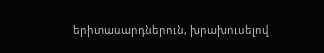երիտասարդներուն, խրախուսելով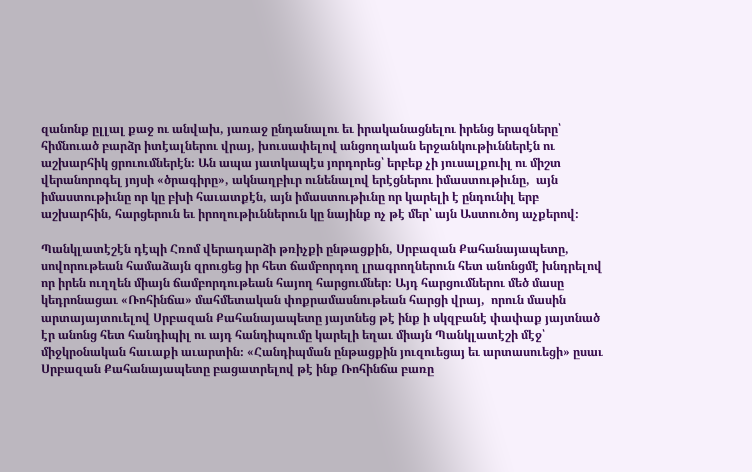զանոնք ըլլալ քաջ ու անվախ, յառաջ ընդանալու եւ իրականացնելու իրենց երազները՝ հիմնուած բարձր իտէալներու վրայ, խուսափելով անցողական երջանկութիւններէն ու աշխարհիկ ցրուումներէն։ Ան ապա յատկապէս յորդորեց՝ երբեք չի յուսալքուիլ ու միշտ վերանորոգել յոյսի «ծրագիրը», ակնաղբիւր ունենալով երէցներու իմաստութիւնը,  այն իմաստութիւնը որ կը բխի հաւատքէն, այն իմաստութիւնը որ կարելի է ընդունիլ երբ աշխարհին, հարցերուն եւ իրողութիւններուն կը նայինք ոչ թէ մեր՝ այն Աստուծոյ աչքերով։

Պանկլատէշէն դէպի Հռոմ վերադարձի թռիչքի ընթացքին, Սրբազան Քահանայապետը, սովորութեան համաձայն զրուցեց իր հետ ճամբորդող լրագրողներուն հետ անոնցմէ խնդրելով որ իրեն ուղղեն միայն ճամբորդութեան հայող հարցումներ։ Այդ հարցումներու մեծ մասը կեդրոնացաւ «Ռոհինճա» մահմետական փոքրամասնութեան հարցի վրայ,  որուն մասին արտայայտուելով Սրբազան Քահանայապետը յայտնեց թէ ինք ի սկզբանէ փափաք յայտնած էր անոնց հետ հանդիպիլ ու այդ հանդիպումը կարելի եղաւ միայն Պանկլատէշի մէջ՝ միջկրօնական հաւաքի աւարտին։ «Հանդիպման ընթացքին յուզուեցայ եւ արտասուեցի» ըսաւ Սրբազան Քահանայապետը բացատրելով թէ ինք Ռոհինճա բառը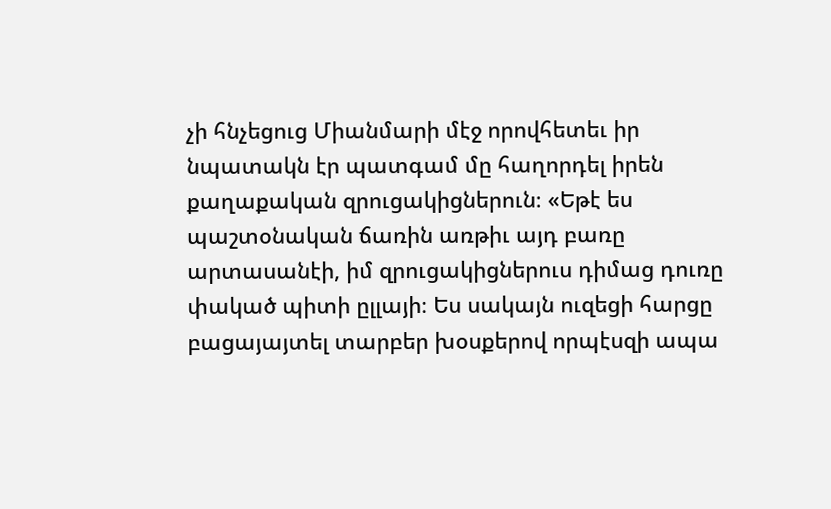չի հնչեցուց Միանմարի մէջ որովհետեւ իր նպատակն էր պատգամ մը հաղորդել իրեն քաղաքական զրուցակիցներուն։ «Եթէ ես պաշտօնական ճառին առթիւ այդ բառը արտասանէի, իմ զրուցակիցներուս դիմաց դուռը փակած պիտի ըլլայի։ Ես սակայն ուզեցի հարցը բացայայտել տարբեր խօսքերով որպէսզի ապա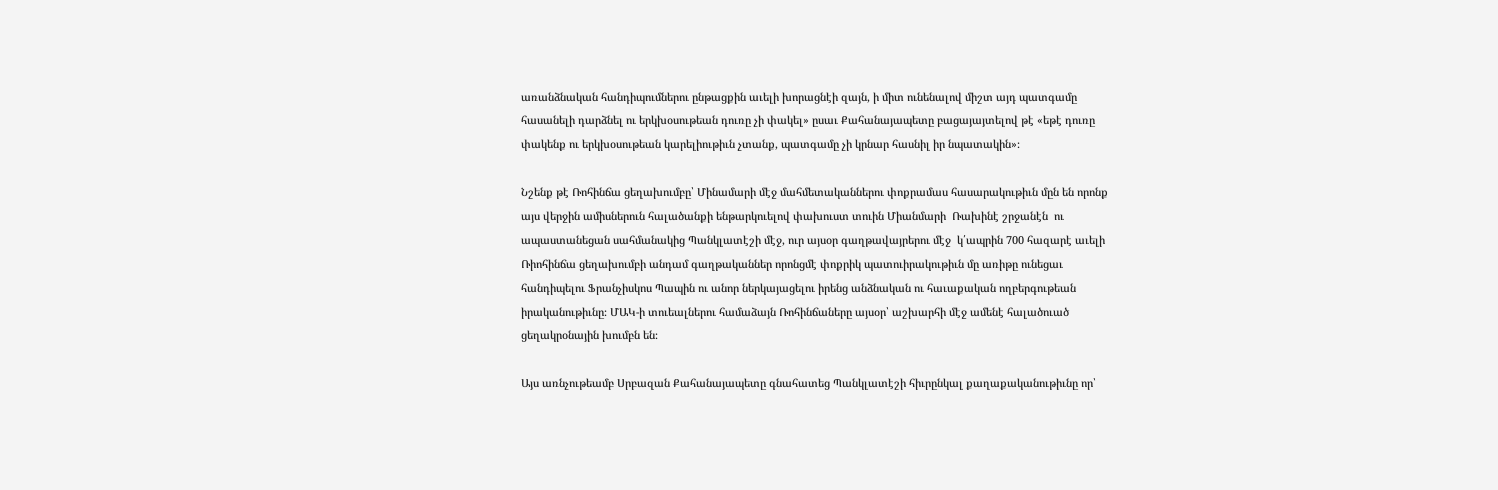առանձնական հանդիպումներու ընթացքին աւելի խորացնէի զայն, ի միտ ունենալով միշտ այդ պատգամը հասանելի դարձնել ու երկխօսութեան դուռը չի փակել» ըսաւ Քահանայապետը բացայայտելով թէ «եթէ դուռը փակենք ու երկխօսութեան կարելիութիւն չտանք, պատգամը չի կրնար հասնիլ իր նպատակին»։

Նշենք թէ Ռոհինճա ցեղախումբը՝ Մինամարի մէջ մահմետականներու փոքրամաս հասարակութիւն մըն են որոնք այս վերջին ամիսներուն հալածանքի ենթարկուելով փախուստ տուին Միանմարի  Ռախինէ շրջանէն  ու ապաստանեցան սահմանակից Պանկլատէշի մէջ, ուր այսօր գաղթավայրերու մէջ  կ՛ապրին 700 հազարէ աւելի Ռիոհինճա ցեղախումբի անդամ գաղթականներ որոնցմէ փոքրիկ պատուիրակութիւն մը առիթը ունեցաւ հանդիպելու Ֆրանչիսկոս Պապին ու անոր ներկայացելու իրենց անձնական ու հաւաքական ողբերգութեան իրականութիւնը։ ՄԱԿ-ի տուեալներու համաձայն Ռոհինճաները այսօր՝ աշխարհի մէջ ամենէ հալածուած  ցեղակրօնային խումբն են։

Այս առնչութեամբ Սրբազան Քահանայապետը գնահատեց Պանկլատէշի հիւրընկալ քաղաքականութիւնը որ՝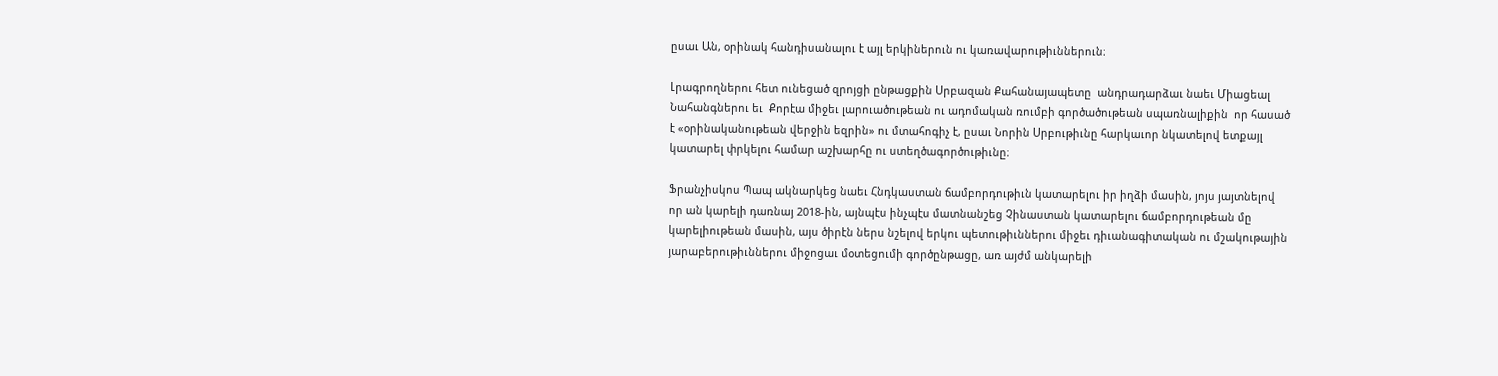ըսաւ Ան, օրինակ հանդիսանալու է այլ երկիներուն ու կառավարութիւններուն։

Լրագրողներու հետ ունեցած զրոյցի ընթացքին Սրբազան Քահանայապետը  անդրադարձաւ նաեւ Միացեալ Նահանգներու եւ  Քորէա միջեւ լարուածութեան ու ադոմական ռումբի գործածութեան սպառնալիքին  որ հասած է «օրինականութեան վերջին եզրին» ու մտահոգիչ է, ըսաւ Նորին Սրբութիւնը հարկաւոր նկատելով ետքայլ կատարել փրկելու համար աշխարհը ու ստեղծագործութիւնը։

Ֆրանչիսկոս Պապ ակնարկեց նաեւ Հնդկաստան ճամբորդութիւն կատարելու իր իղձի մասին, յոյս յայտնելով որ ան կարելի դառնայ 2018-ին, այնպէս ինչպէս մատնանշեց Չինաստան կատարելու ճամբորդութեան մը կարելիութեան մասին, այս ծիրէն ներս նշելով երկու պետութիւններու միջեւ դիւանագիտական ու մշակութային յարաբերութիւններու միջոցաւ մօտեցումի գործընթացը, առ այժմ անկարելի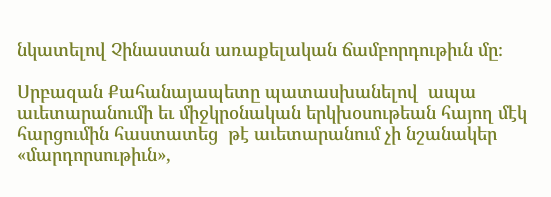նկատելով Չինաստան առաքելական ճամբորդութիւն մը։

Սրբազան Քահանայապետը պատասխանելով  ապա աւետարանումի եւ միջկրօնական երկխօսութեան հայող մէկ հարցումին հաստատեց  թէ աւետարանում չի նշանակեր «մարդորսութիւն»,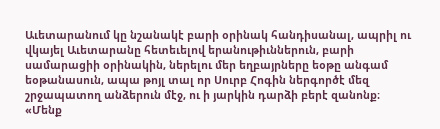Աւետարանում կը նշանակէ բարի օրինակ հանդիսանալ, ապրիլ ու վկայել Աւետարանը հետեւելով երանութիւններուն, բարի սամարացիի օրինակին, ներելու մեր եղբայրները եօթը անգամ եօթանասուն, ապա թոյլ տալ որ Սուրբ Հոգին ներգործէ մեզ շրջապատող անձերուն մէջ, ու ի յարկին դարձի բերէ զանոնք։ «Մենք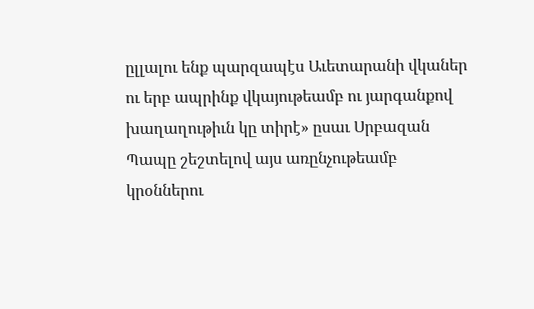ըլլալու ենք պարզապէս Աւետարանի վկաներ ու երբ ապրինք վկայութեամբ ու յարգանքով խաղաղութիւն կը տիրէ» ըսաւ Սրբազան Պապը շեշտելով այս առընչութեամբ կրօններու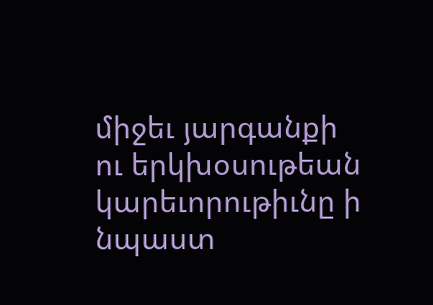միջեւ յարգանքի ու երկխօսութեան կարեւորութիւնը ի նպաստ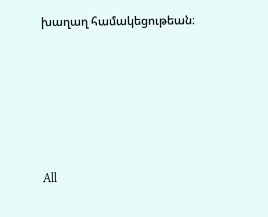խաղաղ համակեցութեան։








All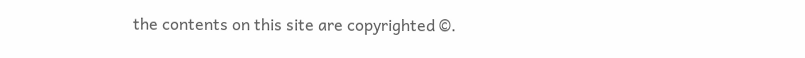the contents on this site are copyrighted ©.